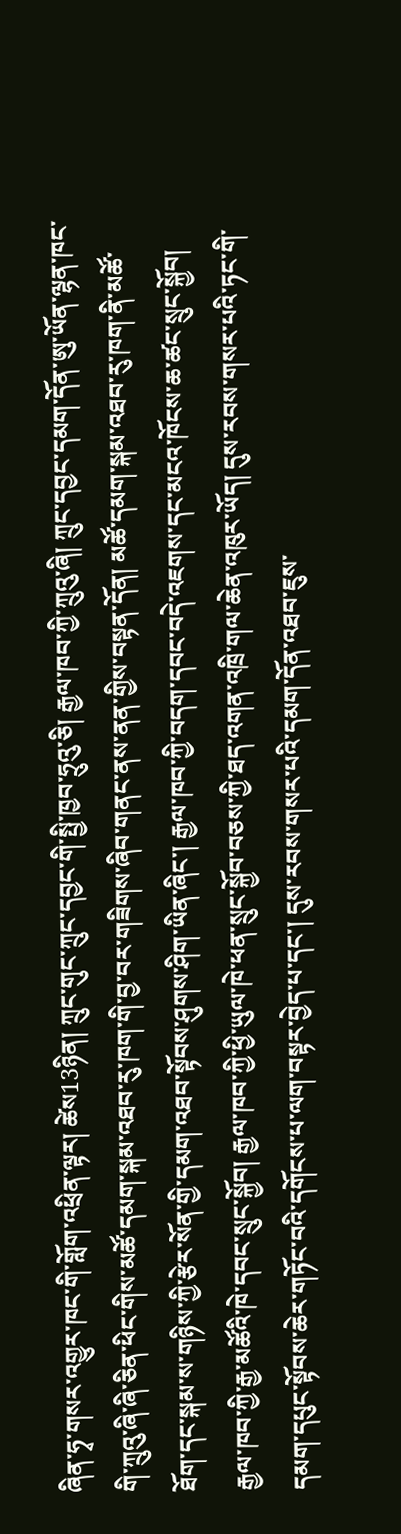ཞིན་ཧྭ་གསར་འགྱུར་ཁང་གི་གློག་འཕྲིན་ལྟར། ཚེས13ཉིན། ཀྲུང་གུང་ཀྲུང་དབྱང་གི་སྤྱི་ཁྱབ་ཧྲུའུ་ཅི། རྒྱལ་ཁབ་ཀྱི་ཀྲུའུ་ཞི། ཀྲུང་དབྱང་དམག་དོན་ཨུ་ཡོན་ལྷན་ཁང་གི་ཀྲུའུ་ཞི་ཞི་ཅིན་ཕིང་གིས་མཚོ་དམག་སྐམ་འཐབ་རུ་ཁག་གི་བྱ་བར་གཟིགས་ཞིབ་གནང་ནས་ནན་གྱིས་བསྟན་དོན། མཚོ་དམག་སྐམ་འཐབ་རུ་ཁག་ནི་མཚོ་ཐོག་དང་སྐམ་ས་གཉིས་ཀྱི་རྩེར་སོན་གྱི་དམག་འཐབ་སྟོབས་ཤུགས་ཤིག་ཡིན་ཞིང་། རྒྱལ་ཁབ་ཀྱི་བདག་དབང་བདེ་འཇགས་དང་མངའ་ཁོངས་ཆ་ཚང་སྲུང་སྐྱོབ། རྒྱལ་ཁབ་ཀྱི་རྒྱ་མཚོའི་ཁེ་དབང་སྲུང་སྐྱོབ། རྒྱལ་ཁབ་ཀྱི་ཕྱི་ཡུལ་ཁེ་ཕན་སྲུང་སྐྱོབ་བཅས་ཀྱི་ཐད་འགན་འཁྲི་གལ་ཆེན་འཁུར་ཡོད། དུས་རབས་གསར་པའི་ཏང་གི་དམག་དཔུང་སྟོབས་ཆེར་གཏོང་བའི་དགོངས་པ་ལག་བསྟར་བྱེད་པ་དང་། དུས་རབས་གསར་པའི་དམག་དོན་འཐབ་ཇུས་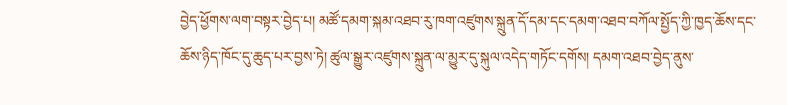བྱེད་ཕྱོགས་ལག་བསྟར་བྱེད་པ། མཚོ་དམག་སྐམ་འཐབ་རུ་ཁག་འཛུགས་སྐྲུན་དོ་དམ་དང་དམག་འཐབ་བཀོལ་སྤྱོད་ཀྱི་ཁྱད་ཆོས་དང་ཆོས་ཉིད་ཁོང་དུ་ཆུད་པར་བྱས་ཏེ། ཚུལ་སྒྱུར་འཛུགས་སྐྲུན་ལ་མྱུར་དུ་སྐུལ་འདེད་གཏོང་དགོས། དམག་འཐབ་བྱེད་ནུས་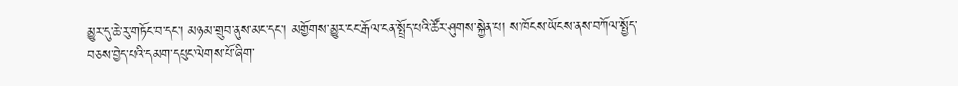མྱུར་དུ་ཆེ་རུ་གཏོང་བ་དང་། མཉམ་གྲུབ་ནུས་མང་དང་། མགྱོགས་མྱུར་ངང་རྒོལ་ངན་སྤྲོད་པའི་ཚོར་ཤུགས་སྐྱེན་པ། ས་ཁོངས་ཡོངས་ནས་བཀོལ་སྤྱོད་བཅས་བྱེད་པའི་དམག་དཔུང་ལེགས་པོ་ཞིག་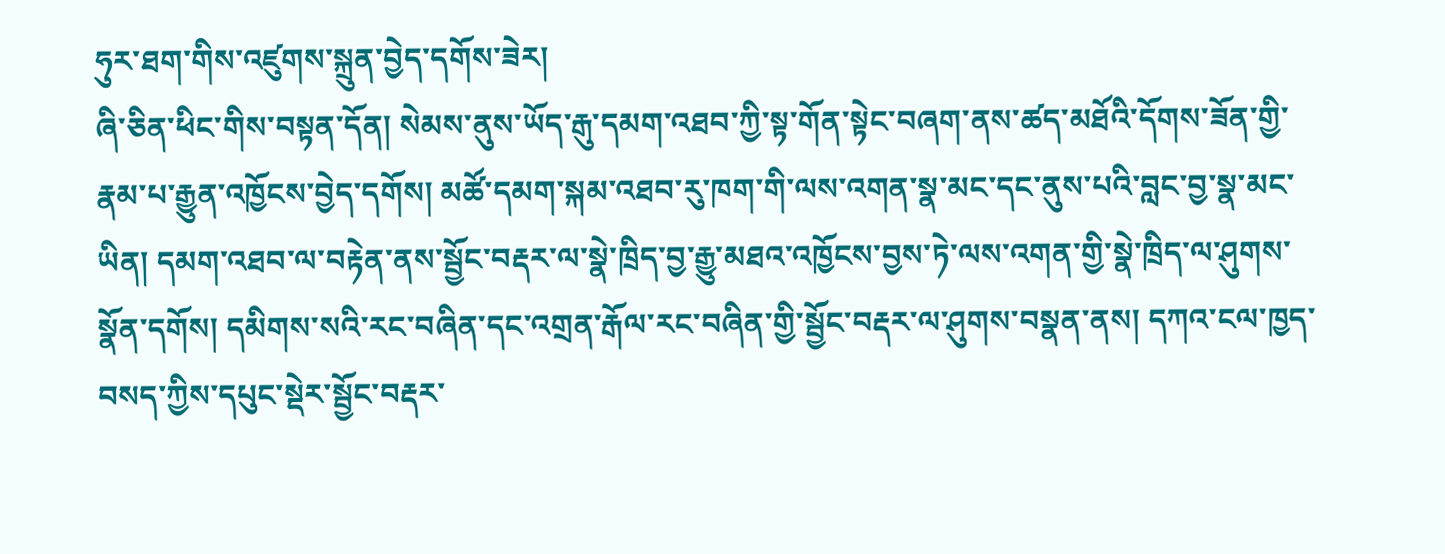ཧུར་ཐག་གིས་འཛུགས་སྐྲུན་བྱེད་དགོས་ཟེར།
ཞི་ཅིན་ཕིང་གིས་བསྟན་དོན། སེམས་ནུས་ཡོད་རྒུ་དམག་འཐབ་ཀྱི་སྟ་གོན་སྟེང་བཞག་ནས་ཚད་མཐོའི་དོགས་ཟོན་གྱི་རྣམ་པ་རྒྱུན་འཁྱོངས་བྱེད་དགོས། མཚོ་དམག་སྐམ་འཐབ་རུ་ཁག་གི་ལས་འགན་སྣ་མང་དང་ནུས་པའི་བླང་བྱ་སྣ་མང་ཡིན། དམག་འཐབ་ལ་བརྟེན་ནས་སྦྱོང་བརྡར་ལ་སྣེ་ཁྲིད་བྱ་རྒྱུ་མཐའ་འཁྱོངས་བྱས་ཏེ་ལས་འགན་གྱི་སྣེ་ཁྲིད་ལ་ཤུགས་སྣོན་དགོས། དམིགས་སའི་རང་བཞིན་དང་འགྲན་རྒོལ་རང་བཞིན་གྱི་སྦྱོང་བརྡར་ལ་ཤུགས་བསྣན་ནས། དཀའ་ངལ་ཁྱད་བསད་ཀྱིས་དཔུང་སྡེར་སྦྱོང་བརྡར་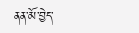ནན་མོ་བྱེད་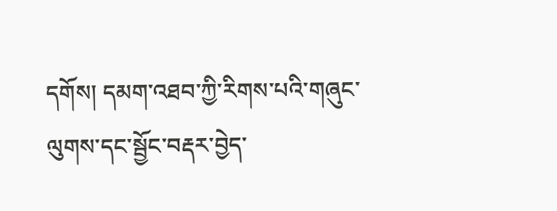དགོས། དམག་འཐབ་ཀྱི་རིགས་པའི་གཞུང་ལུགས་དང་སྦྱོང་བརྡར་བྱེད་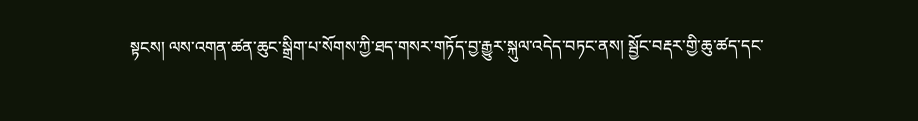སྟངས། ལས་འགན་ཚན་ཆུང་སྒྲིག་པ་སོགས་ཀྱི་ཐད་གསར་གཏོད་བྱ་རྒྱུར་སྐུལ་འདེད་བཏང་ནས། སྦྱོང་བརྡར་གྱི་ཆུ་ཚད་དང་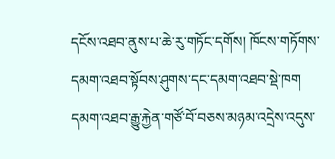དངོས་འཐབ་ནུས་པ་ཆེ་རུ་གཏོང་དགོས། ཁོངས་གཏོགས་དམག་འཐབ་སྟོབས་ཤུགས་དང་དམག་འཐབ་སྡེ་ཁག དམག་འཐབ་རྒྱུ་རྐྱེན་གཙོ་བོ་བཅས་མཉམ་འདྲེས་འདུས་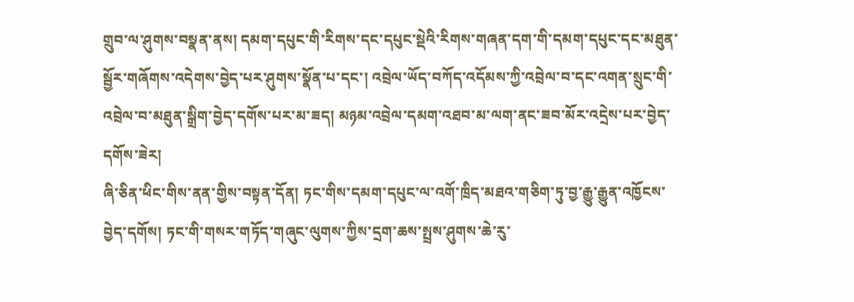གྲུབ་ལ་ཤུགས་བསྣན་ནས། དམག་དཔུང་གི་རིགས་དང་དཔུང་སྡེའི་རིགས་གཞན་དག་གི་དམག་དཔུང་དང་མཐུན་སྦྱོར་གཞོགས་འདེགས་བྱེད་པར་ཤུགས་སྣོན་པ་དང་། འབྲེལ་ཡོད་བཀོད་འདོམས་ཀྱི་འབྲེལ་བ་དང་འགན་སྲུང་གི་འབྲེལ་བ་མཐུན་སྒྲིག་བྱེད་དགོས་པར་མ་ཟད། མཉམ་འབྲེལ་དམག་འཐབ་མ་ལག་ནང་ཟབ་མོར་འདྲེས་པར་བྱེད་དགོས་ཟེར།
ཞི་ཅིན་ཕིང་གིས་ནན་གྱིས་བསྟན་དོན། ཏང་གིས་དམག་དཔུང་ལ་འགོ་ཁྲིད་མཐའ་གཅིག་ཏུ་བྱ་རྒྱུ་རྒྱུན་འཁྱོངས་བྱེད་དགོས། ཏང་གི་གསར་གཏོད་གཞུང་ལུགས་ཀྱིས་དྲག་ཆས་སྤྲས་ཤུགས་ཆེ་རུ་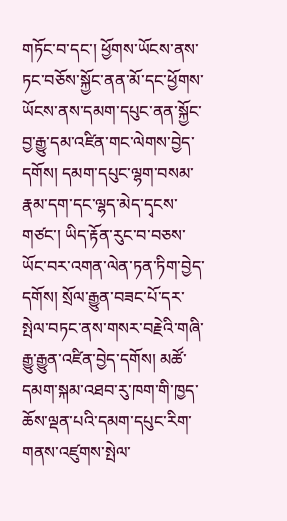གཏོང་བ་དང་། ཕྱོགས་ཡོངས་ནས་ཏང་བཅོས་སྐྱོང་ནན་མོ་དང་ཕྱོགས་ཡོངས་ནས་དམག་དཔུང་ནན་སྐྱོང་བྱ་རྒྱུ་དམ་འཛིན་གང་ལེགས་བྱེད་དགོས། དམག་དཔུང་ལྷག་བསམ་རྣམ་དག་དང་ལྷད་མེད་དྭངས་གཙང་། ཡིད་རྟོན་རུང་བ་བཅས་ཡོང་བར་འགན་ལེན་ཏན་ཏིག་བྱེད་དགོས། སྲོལ་རྒྱུན་བཟང་པོ་དར་སྤེལ་བཏང་ནས་གསར་བརྗེའི་གཞི་རྒྱུ་རྒྱུན་འཛིན་བྱེད་དགོས། མཚོ་དམག་སྐམ་འཐབ་རུ་ཁག་གི་ཁྱད་ཆོས་ལྡན་པའི་དམག་དཔུང་རིག་གནས་འཛུགས་སྤེལ་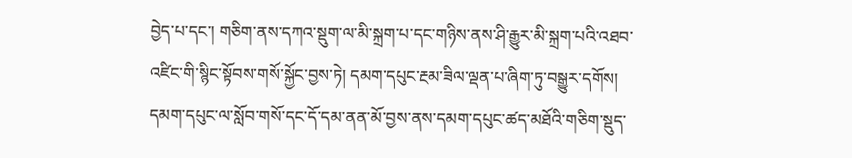བྱེད་པ་དང་། གཅིག་ནས་དཀའ་སྡུག་ལ་མི་སྐྲག་པ་དང་གཉིས་ནས་ཤི་རྒྱུར་མི་སྐྲག་པའི་འཐབ་འཛིང་གི་སྙིང་སྟོབས་གསོ་སྐྱོང་བྱས་ཏེ། དམག་དཔུང་རྔམ་ཟིལ་ལྡན་པ་ཞིག་ཏུ་བསྒྱུར་དགོས། དམག་དཔུང་ལ་སློབ་གསོ་དང་དོ་དམ་ནན་མོ་བྱས་ནས་དམག་དཔུང་ཚད་མཐོའི་གཅིག་སྡུད་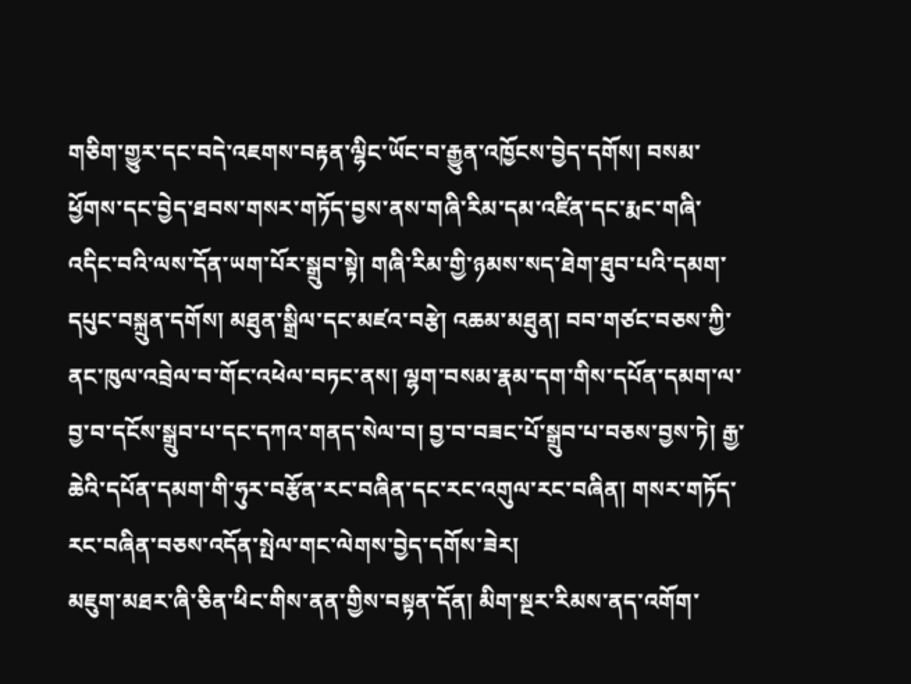གཅིག་གྱུར་དང་བདེ་འཇགས་བརྟན་ལྷིང་ཡོང་བ་རྒྱུན་འཁྱོངས་བྱེད་དགོས། བསམ་ཕྱོགས་དང་བྱེད་ཐབས་གསར་གཏོད་བྱས་ནས་གཞི་རིམ་དམ་འཛིན་དང་རྨང་གཞི་འདིང་བའི་ལས་དོན་ཡག་པོར་སྒྲུབ་སྟེ། གཞི་རིམ་གྱི་ཉམས་སད་ཐེག་ཐུབ་པའི་དམག་དཔུང་བསྐྲུན་དགོས། མཐུན་སྒྲིལ་དང་མཛའ་བརྩེ། འཆམ་མཐུན། བབ་གཙང་བཅས་ཀྱི་ནང་ཁུལ་འབྲེལ་བ་གོང་འཕེལ་བཏང་ནས། ལྷག་བསམ་རྣམ་དག་གིས་དཔོན་དམག་ལ་བྱ་བ་དངོས་སྒྲུབ་པ་དང་དཀའ་གནད་སེལ་བ། བྱ་བ་བཟང་པོ་སྒྲུབ་པ་བཅས་བྱས་ཏེ། རྒྱ་ཆེའི་དཔོན་དམག་གི་ཧུར་བརྩོན་རང་བཞིན་དང་རང་འགུལ་རང་བཞིན། གསར་གཏོད་རང་བཞིན་བཅས་འདོན་སྤེལ་གང་ལེགས་བྱེད་དགོས་ཟེར།
མཇུག་མཐར་ཞི་ཅིན་ཕིང་གིས་ནན་གྱིས་བསྟན་དོན། མིག་སྔར་རིམས་ནད་འགོག་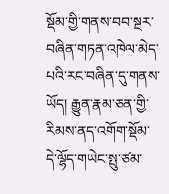སྡོམ་གྱི་གནས་བབ་སྔར་བཞིན་གཏན་འཁེལ་མེད་པའི་རང་བཞིན་དུ་གནས་ཡོད། རྒྱུན་རྣམ་ཅན་གྱི་རིམས་ནད་འགོག་སྡོམ་དེ་ལྷོད་གཡེང་སྤུ་ཙམ་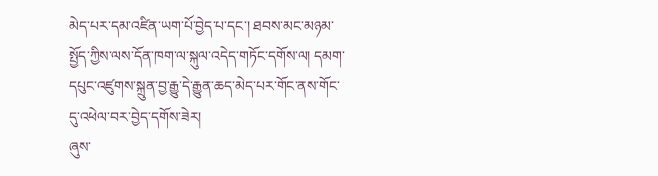མེད་པར་དམ་འཛིན་ཡག་པོ་བྱེད་པ་དང་། ཐབས་མང་མཉམ་སྤྱོད་ཀྱིས་ལས་དོན་ཁག་ལ་སྐུལ་འདེད་གཏོང་དགོས་ལ། དམག་དཔུང་འཛུགས་སྐྲུན་བྱ་རྒྱུ་དེ་རྒྱུན་ཆད་མེད་པར་གོང་ནས་གོང་དུ་འཕེལ་བར་བྱེད་དགོས་ཟེར།
ཞུས་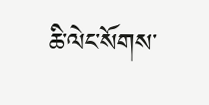ཆི་ལེང་སོགས་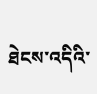ཐེངས་འདིའི་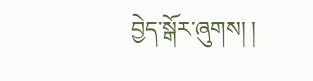བྱེད་སྒོར་ཞུགས། །